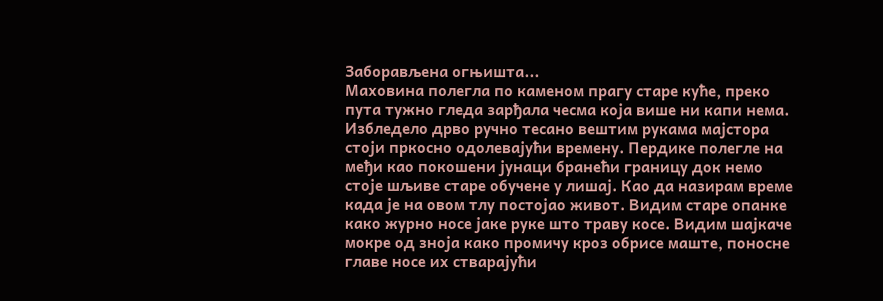Заборављена огњишта...
Маховина полегла по каменом прагу старе куће, преко пута тужно гледа зарђала чесма која више ни капи нема. Избледело дрво ручно тесано вештим рукама мајстора стоји пркосно одолевајући времену. Пердике полегле на међи као покошени јунаци бранећи границу док немо стоје шљиве старе обучене у лишај. Као да назирам време када је на овом тлу постојао живот. Видим старе опанке како журно носе јаке руке што траву косе. Видим шајкаче мокре од зноја како промичу кроз обрисе маште, поносне главе носе их стварајући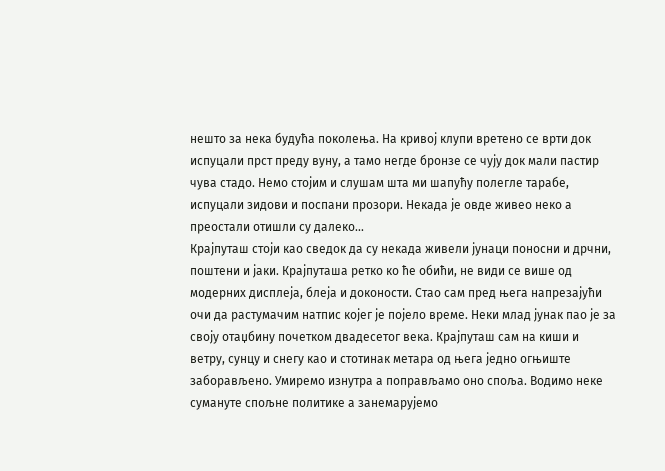нешто за нека будућа поколења. На кривој клупи вретено се врти док испуцали прст преду вуну, а тамо негде бронзе се чују док мали пастир чува стадо. Немо стојим и слушам шта ми шапућу полегле тарабе, испуцали зидови и поспани прозори. Некада је овде живео неко а преостали отишли су далеко...
Крајпуташ стоји као сведок да су некада живели јунаци поносни и дрчни, поштени и јаки. Крајпуташа ретко ко ће обићи, не види се више од модерних дисплеја, блеја и доконости. Стао сам пред њега напрезајући очи да растумачим натпис којег је појело време. Неки млад јунак пао је за своју отаџбину почетком двадесетог века. Крајпуташ сам на киши и ветру, сунцу и снегу као и стотинак метара од њега једно огњиште заборављено. Умиремо изнутра а поправљамо оно споља. Водимо неке сумануте спољне политике а занемарујемо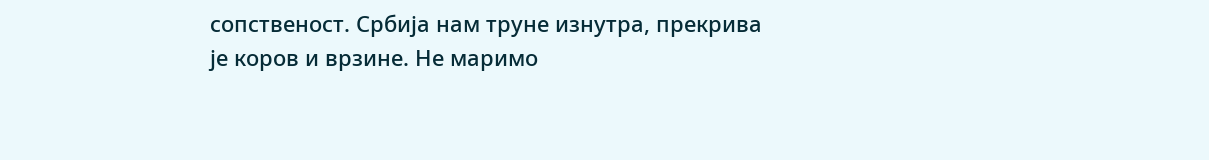сопственост. Србија нам труне изнутра, прекрива је коров и врзине. Не маримо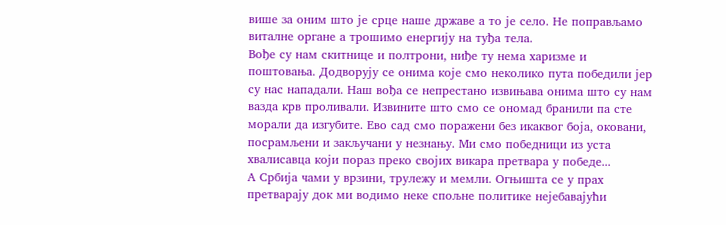више за оним што је срце наше државе а то је село. Не поправљамо виталне органе а трошимо енергију на туђа тела.
Вође су нам скитнице и полтрони, ниђе ту нема харизме и поштовања. Додворују се онима које смо неколико пута победили јер су нас нападали. Наш вођа се непрестано извињава онима што су нам вазда крв проливали. Извините што смо се ономад бранили па сте морали да изгубите. Ево сад смо поражени без икаквог боја, оковани, посрамљени и закључани у незнању. Ми смо победници из уста хвалисавца који пораз преко својих викара претвара у победе...
А Србија чами у врзини, трулежу и мемли. Огњишта се у прах претварају док ми водимо неке спољне политике нејебавајући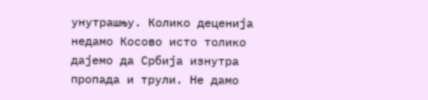унутрашњу. Колико деценија недамо Косово исто толико дајемо да Србија изнутра пропада и трули. Не дамо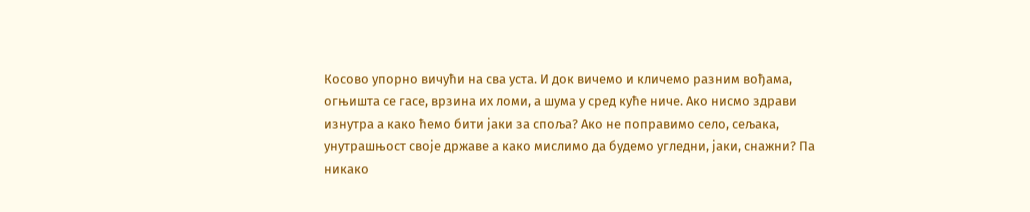Косово упорно вичући на сва уста. И док вичемо и кличемо разним вођама, огњишта се гасе, врзина их ломи, а шума у сред куће ниче. Ако нисмо здрави изнутра а како ћемо бити јаки за споља? Ако не поправимо село, сељака, унутрашњост своје државе а како мислимо да будемо угледни, јаки, снажни? Па никако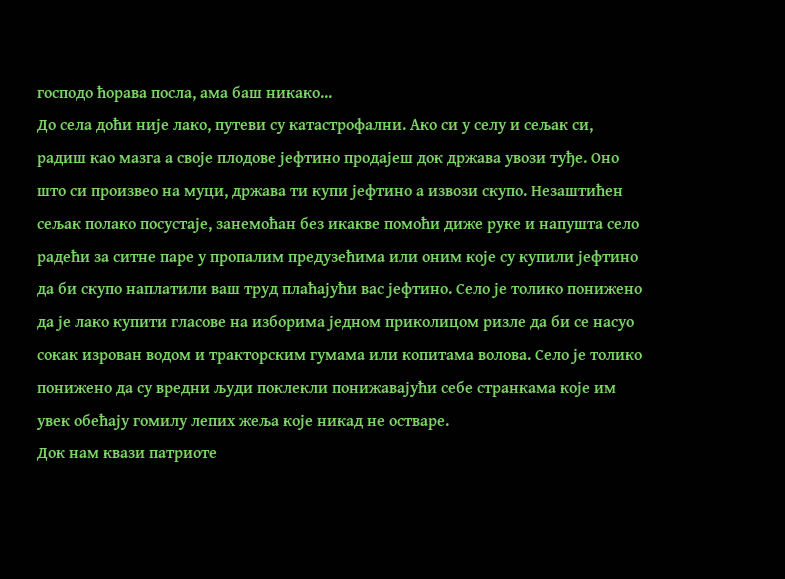господо ћорава посла, ама баш никако...
До села доћи није лако, путеви су катастрофални. Ако си у селу и сељак си, радиш као мазга а своје плодове јефтино продајеш док држава увози туђе. Оно што си произвео на муци, држава ти купи јефтино а извози скупо. Незаштићен сељак полако посустаје, занемоћан без икакве помоћи диже руке и напушта село радећи за ситне паре у пропалим предузећима или оним које су купили јефтино да би скупо наплатили ваш труд плаћајући вас јефтино. Село је толико понижено да је лако купити гласове на изборима једном приколицом ризле да би се насуо сокак изрован водом и тракторским гумама или копитама волова. Село је толико понижено да су вредни људи поклекли понижавајући себе странкама које им увек обећају гомилу лепих жеља које никад не остваре.
Док нам квази патриоте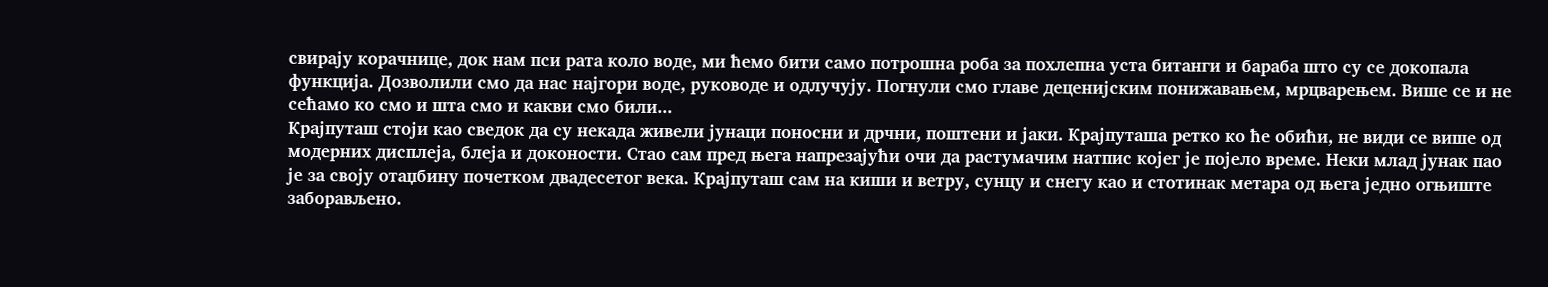свирају корачнице, док нам пси рата коло воде, ми ћемо бити само потрошна роба за похлепна уста битанги и бараба што су се докопала функција. Дозволили смо да нас најгори воде, руководе и одлучују. Погнули смо главе деценијским понижавањем, мрцварењем. Више се и не сећамо ко смо и шта смо и какви смо били...
Крајпуташ стоји као сведок да су некада живели јунаци поносни и дрчни, поштени и јаки. Крајпуташа ретко ко ће обићи, не види се више од модерних дисплеја, блеја и доконости. Стао сам пред њега напрезајући очи да растумачим натпис којег је појело време. Неки млад јунак пао је за своју отаџбину почетком двадесетог века. Крајпуташ сам на киши и ветру, сунцу и снегу као и стотинак метара од њега једно огњиште заборављено.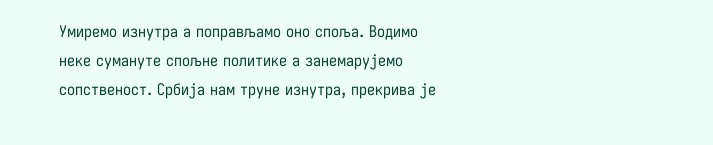Умиремо изнутра а поправљамо оно споља. Водимо неке сумануте спољне политике а занемарујемо сопственост. Србија нам труне изнутра, прекрива је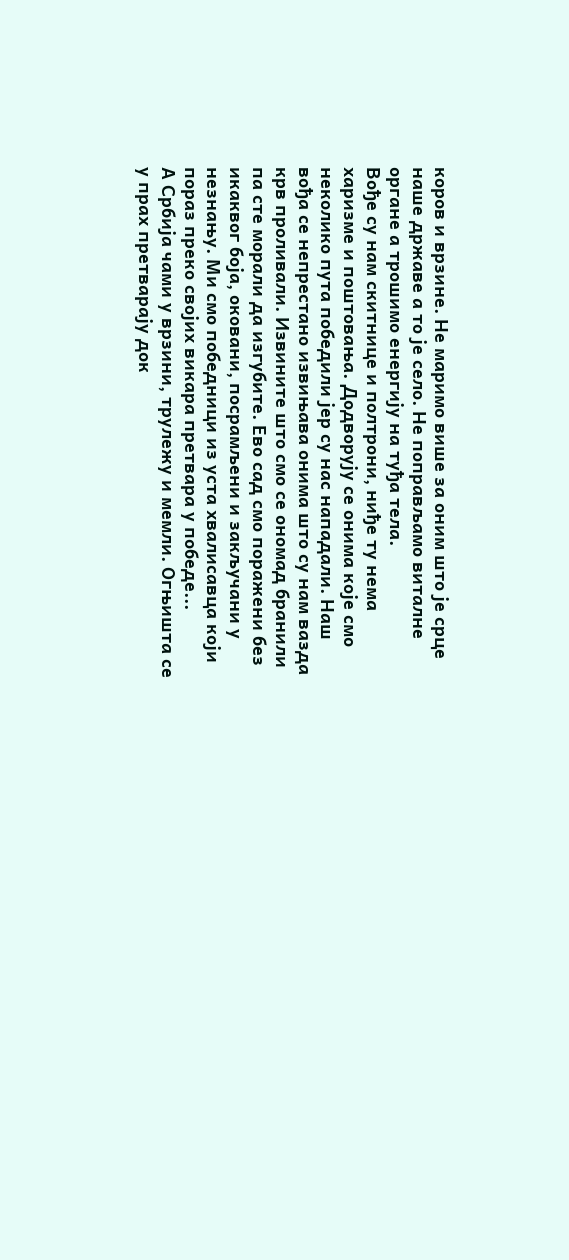коров и врзине. Не маримо више за оним што је срце наше државе а то је село. Не поправљамо виталне органе а трошимо енергију на туђа тела.
Вође су нам скитнице и полтрони, ниђе ту нема харизме и поштовања. Додворују се онима које смо неколико пута победили јер су нас нападали. Наш вођа се непрестано извињава онима што су нам вазда крв проливали. Извините што смо се ономад бранили па сте морали да изгубите. Ево сад смо поражени без икаквог боја, оковани, посрамљени и закључани у незнању. Ми смо победници из уста хвалисавца који пораз преко својих викара претвара у победе...
А Србија чами у врзини, трулежу и мемли. Огњишта се у прах претварају док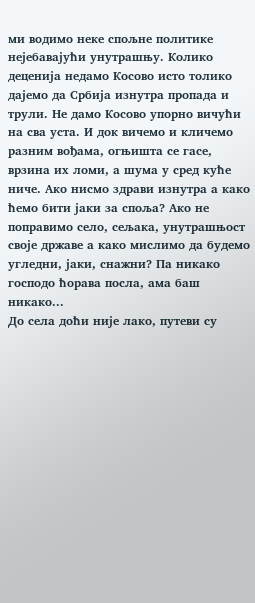ми водимо неке спољне политике нејебавајући унутрашњу. Колико деценија недамо Косово исто толико дајемо да Србија изнутра пропада и трули. Не дамо Косово упорно вичући на сва уста. И док вичемо и кличемо разним вођама, огњишта се гасе, врзина их ломи, а шума у сред куће ниче. Ако нисмо здрави изнутра а како ћемо бити јаки за споља? Ако не поправимо село, сељака, унутрашњост своје државе а како мислимо да будемо угледни, јаки, снажни? Па никако господо ћорава посла, ама баш никако...
До села доћи није лако, путеви су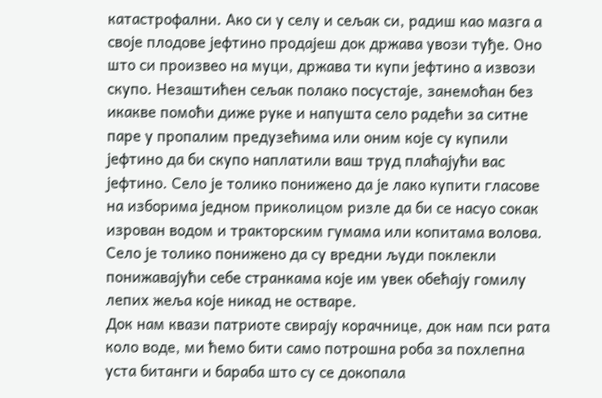катастрофални. Ако си у селу и сељак си, радиш као мазга а своје плодове јефтино продајеш док држава увози туђе. Оно што си произвео на муци, држава ти купи јефтино а извози скупо. Незаштићен сељак полако посустаје, занемоћан без икакве помоћи диже руке и напушта село радећи за ситне паре у пропалим предузећима или оним које су купили јефтино да би скупо наплатили ваш труд плаћајући вас јефтино. Село је толико понижено да је лако купити гласове на изборима једном приколицом ризле да би се насуо сокак изрован водом и тракторским гумама или копитама волова. Село је толико понижено да су вредни људи поклекли понижавајући себе странкама које им увек обећају гомилу лепих жеља које никад не остваре.
Док нам квази патриоте свирају корачнице, док нам пси рата коло воде, ми ћемо бити само потрошна роба за похлепна уста битанги и бараба што су се докопала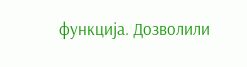функција. Дозволили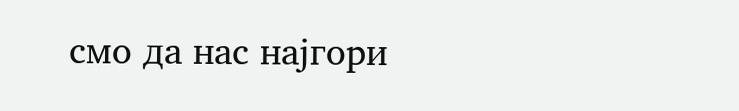смо да нас најгори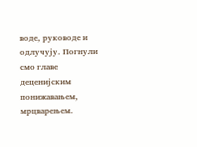воде, руководе и одлучују. Погнули смо главе деценијским понижавањем, мрцварењем.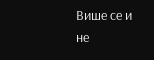Више се и не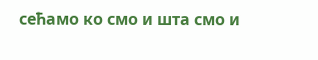сећамо ко смо и шта смо и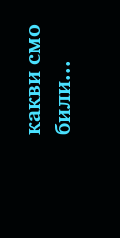какви смо били...